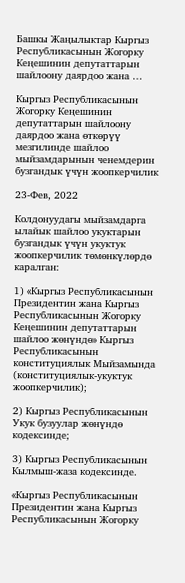Башкы Жаңылыктар Кыргыз Республикасынын Жогорку Кеңешинин депутаттарын шайлоону даярдоо жана …

Кыргыз Республикасынын Жогорку Кеңешинин депутаттарын шайлоону даярдоо жана өткөрүү мезгилинде шайлоо мыйзамдарынын ченемдерин бузгандык үчүн жоопкерчилик

23-Фев, 2022

Колдонуудагы мыйзамдарга ылайык шайлоо укуктарын бузгандык үчүн укуктук жоопкерчилик төмөнкүлөрдө каралган:

1) «Кыргыз Республикасынын Президентин жана Кыргыз Республикасынын Жогорку Кеңешинин депутаттарын шайлоо жөнүндө» Кыргыз Республикасынын конституциялык Мыйзамында (конституциялык-укуктук жоопкерчилик);

2) Кыргыз Республикасынын Укук бузуулар жөнүндө кодексинде;

3) Кыргыз Республикасынын Кылмыш-жаза кодексинде.

«Кыргыз Республикасынын Президентин жана Кыргыз Республикасынын Жогорку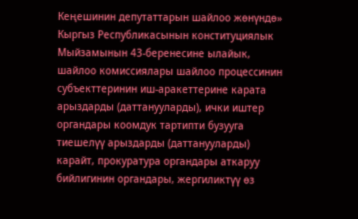Кеңешинин депутаттарын шайлоо жөнүндө» Кыргыз Республикасынын конституциялык Мыйзамынын 43-беренесине ылайык, шайлоо комиссиялары шайлоо процессинин субъекттеринин иш-аракеттерине карата арыздарды (даттанууларды), ички иштер органдары коомдук тартипти бузууга тиешелүү арыздарды (даттанууларды) карайт, прокуратура органдары аткаруу бийлигинин органдары, жергиликтүү өз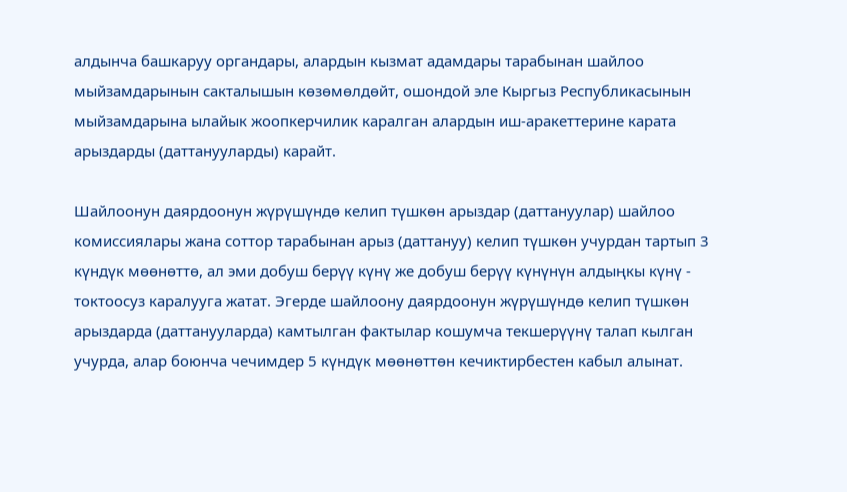алдынча башкаруу органдары, алардын кызмат адамдары тарабынан шайлоо мыйзамдарынын сакталышын көзөмөлдөйт, ошондой эле Кыргыз Республикасынын мыйзамдарына ылайык жоопкерчилик каралган алардын иш-аракеттерине карата арыздарды (даттанууларды) карайт.

Шайлоонун даярдоонун жүрүшүндө келип түшкөн арыздар (даттануулар) шайлоо комиссиялары жана соттор тарабынан арыз (даттануу) келип түшкөн учурдан тартып 3 күндүк мөөнөттө, ал эми добуш берүү күнү же добуш берүү күнүнүн алдыңкы күнү - токтоосуз каралууга жатат. Эгерде шайлоону даярдоонун жүрүшүндө келип түшкөн арыздарда (даттанууларда) камтылган фактылар кошумча текшерүүнү талап кылган учурда, алар боюнча чечимдер 5 күндүк мөөнөттөн кечиктирбестен кабыл алынат.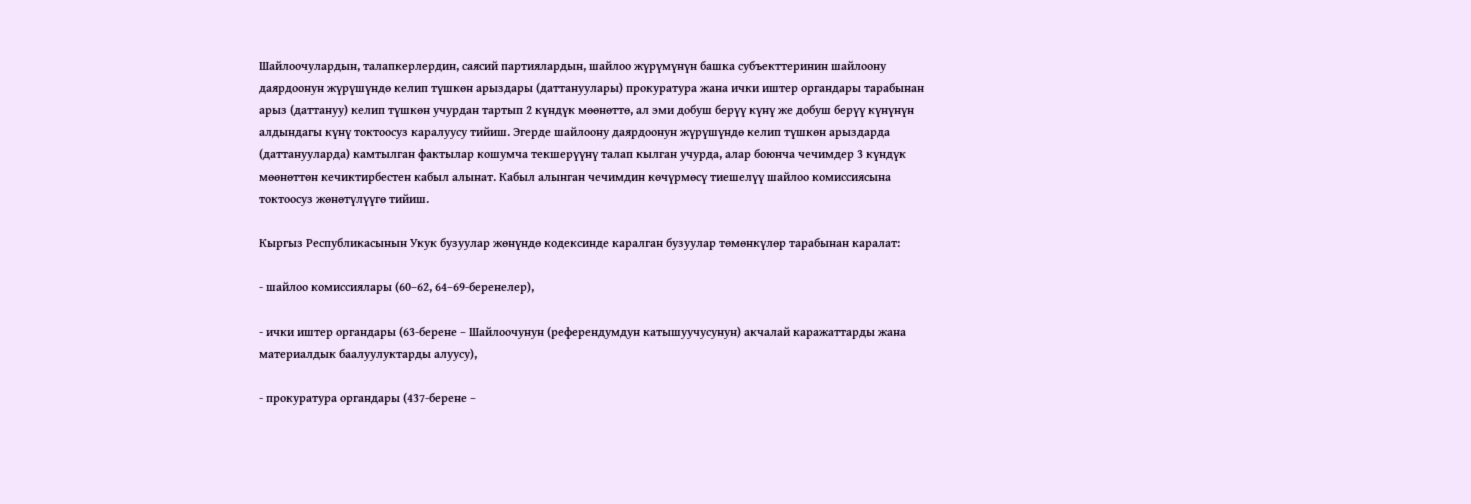Шайлоочулардын, талапкерлердин, саясий партиялардын, шайлоо жүрүмүнүн башка субъекттеринин шайлоону даярдоонун жүрүшүндө келип түшкөн арыздары (даттануулары) прокуратура жана ички иштер органдары тарабынан арыз (даттануу) келип түшкөн учурдан тартып 2 күндүк мөөнөттө, ал эми добуш берүү күнү же добуш берүү күнүнүн алдындагы күнү токтоосуз каралуусу тийиш. Эгерде шайлоону даярдоонун жүрүшүндө келип түшкөн арыздарда (даттанууларда) камтылган фактылар кошумча текшерүүнү талап кылган учурда, алар боюнча чечимдер 3 күндүк мөөнөттөн кечиктирбестен кабыл алынат. Кабыл алынган чечимдин көчүрмөсү тиешелүү шайлоо комиссиясына токтоосуз жөнөтүлүүгө тийиш.

Кыргыз Республикасынын Укук бузуулар жөнүндө кодексинде каралган бузуулар төмөнкүлөр тарабынан каралат:

- шайлоо комиссиялары (60–62, 64–69-беренелер),

- ички иштер органдары (63-берене – Шайлоочунун (референдумдун катышуучусунун) акчалай каражаттарды жана материалдык баалуулуктарды алуусу),

- прокуратура органдары (437-берене –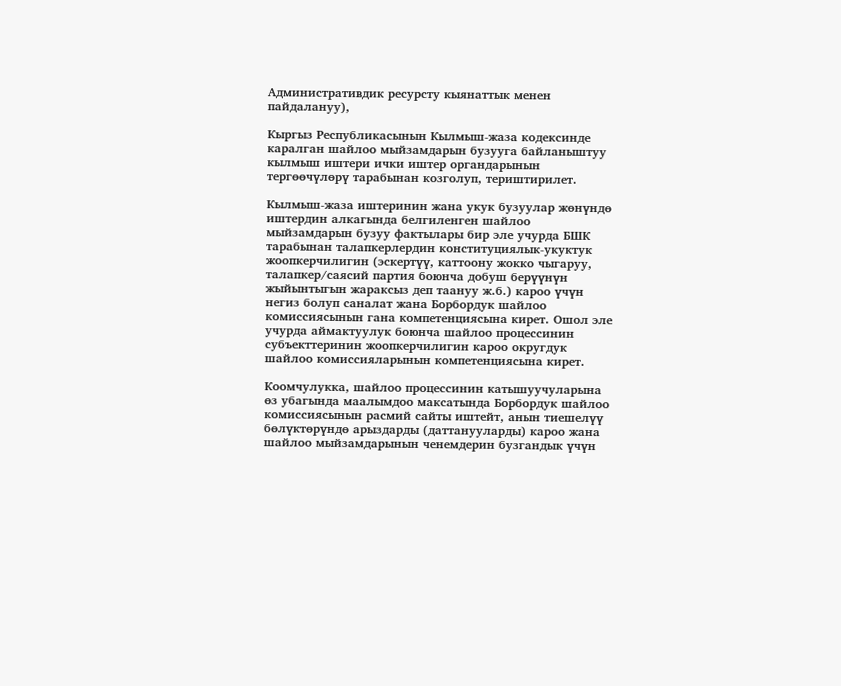Административдик ресурсту кыянаттык менен пайдалануу),

Кыргыз Республикасынын Кылмыш-жаза кодексинде каралган шайлоо мыйзамдарын бузууга байланыштуу кылмыш иштери ички иштер органдарынын тергөөчүлөрү тарабынан козголуп, териштирилет.

Кылмыш-жаза иштеринин жана укук бузуулар жөнүндө иштердин алкагында белгиленген шайлоо мыйзамдарын бузуу фактылары бир эле учурда БШК тарабынан талапкерлердин конституциялык-укуктук жоопкерчилигин (эскертүү, каттоону жокко чыгаруу, талапкер/саясий партия боюнча добуш берүүнүн жыйынтыгын жараксыз деп таануу ж.б.) кароо үчүн негиз болуп саналат жана Борбордук шайлоо комиссиясынын гана компетенциясына кирет. Ошол эле учурда аймактуулук боюнча шайлоо процессинин субъекттеринин жоопкерчилигин кароо округдук шайлоо комиссияларынын компетенциясына кирет.

Коомчулукка, шайлоо процессинин катышуучуларына өз убагында маалымдоо максатында Борбордук шайлоо комиссиясынын расмий сайты иштейт, анын тиешелүү бөлүктөрүндө арыздарды (даттанууларды) кароо жана шайлоо мыйзамдарынын ченемдерин бузгандык үчүн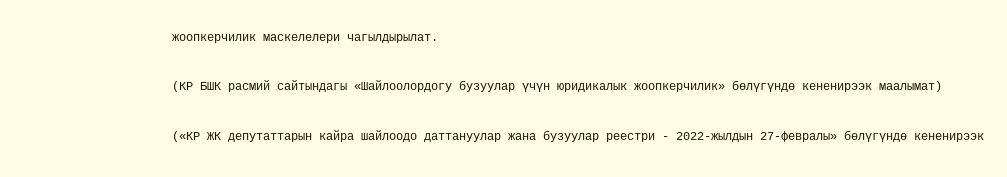жоопкерчилик маскелелери чагылдырылат.

(КР БШК расмий сайтындагы «Шайлоолордогу бузуулар үчүн юридикалык жоопкерчилик» бөлүгүндө кененирээк маалымат)

(«КР ЖК депутаттарын кайра шайлоодо даттануулар жана бузуулар реестри - 2022-жылдын 27-февралы» бөлүгүндө кененирээк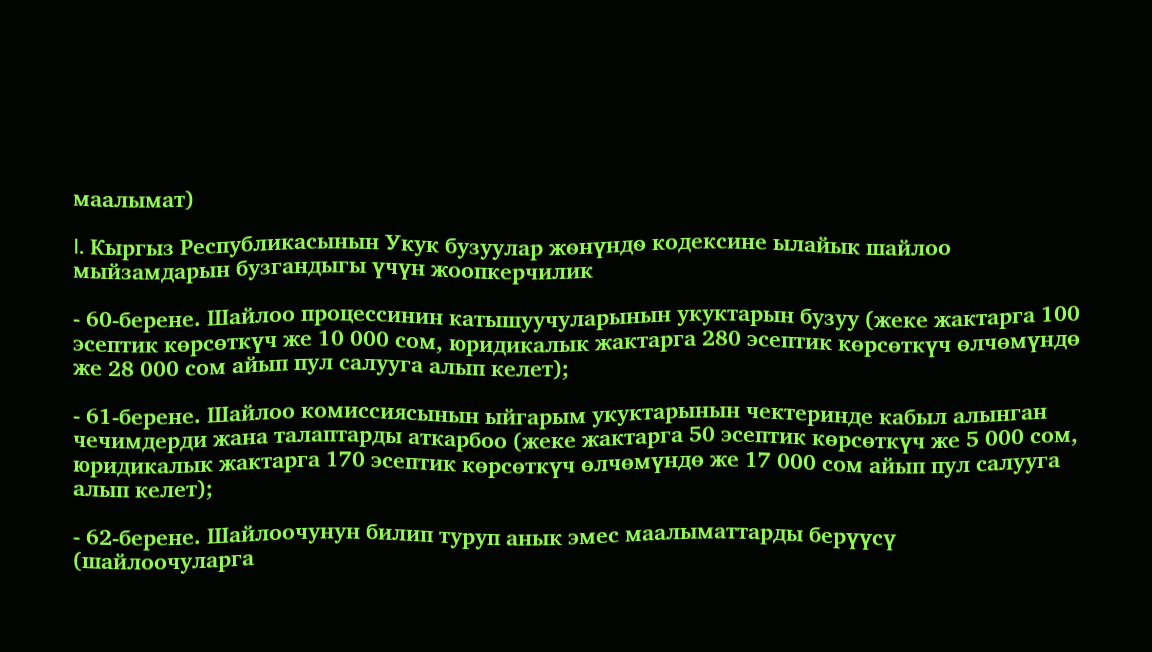маалымат)

I. Кыргыз Республикасынын Укук бузуулар жѳнүндѳ кодексине ылайык шайлоо мыйзамдарын бузгандыгы үчүн жоопкерчилик

- 60-берене. Шайлоо процессинин катышуучуларынын укуктарын бузуу (жеке жактарга 100 эсептик көрсөткүч же 10 000 сом, юридикалык жактарга 280 эсептик көрсөткүч өлчөмүндө же 28 000 сом айып пул салууга алып келет);

- 61-берене. Шайлоо комиссиясынын ыйгарым укуктарынын чектеринде кабыл алынган чечимдерди жана талаптарды аткарбоо (жеке жактарга 50 эсептик көрсөткүч же 5 000 сом, юридикалык жактарга 170 эсептик көрсөткүч өлчөмүндө же 17 000 сом айып пул салууга алып келет);

- 62-берене. Шайлоочунун билип туруп анык эмес маалыматтарды берүүсү (шайлоочуларга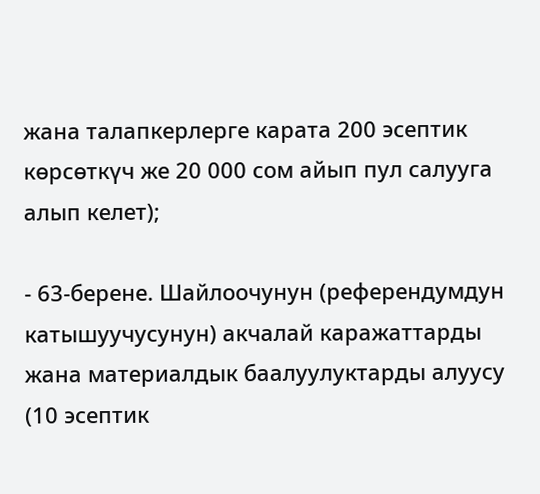жана талапкерлерге карата 200 эсептик көрсөткүч же 20 000 сом айып пул салууга алып келет);

- 63-берене. Шайлоочунун (референдумдун катышуучусунун) акчалай каражаттарды жана материалдык баалуулуктарды алуусу (10 эсептик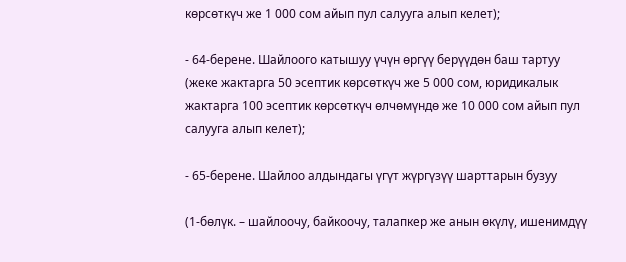көрсөткүч же 1 000 сом айып пул салууга алып келет);

- 64-берене. Шайлоого катышуу үчүн өргүү берүүдөн баш тартуу (жеке жактарга 50 эсептик көрсөткүч же 5 000 сом, юридикалык жактарга 100 эсептик көрсөткүч өлчөмүндө же 10 000 сом айып пул салууга алып келет);

- 65-берене. Шайлоо алдындагы үгүт жүргүзүү шарттарын бузуу

(1-бөлүк. – шайлоочу, байкоочу, талапкер же анын өкүлү, ишенимдүү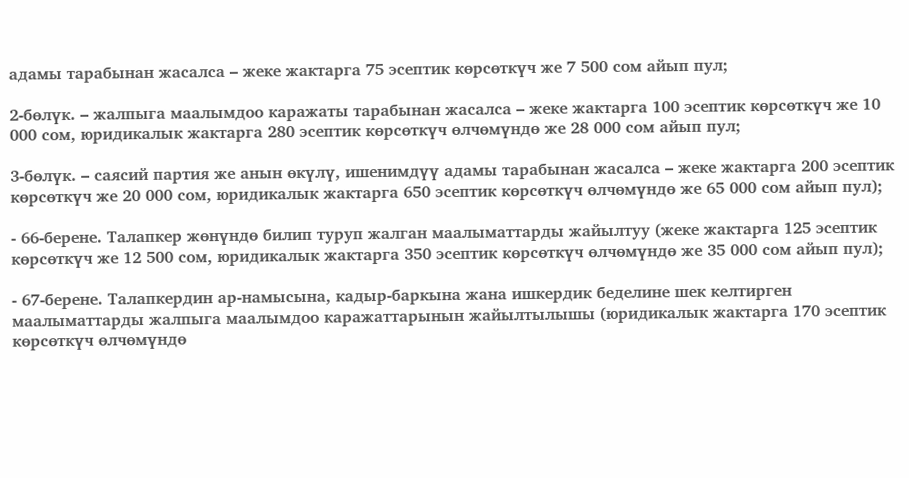адамы тарабынан жасалса – жеке жактарга 75 эсептик көрсөткүч же 7 500 сом айып пул;

2-бөлүк. – жалпыга маалымдоо каражаты тарабынан жасалса – жеке жактарга 100 эсептик көрсөткүч же 10 000 сом, юридикалык жактарга 280 эсептик көрсөткүч өлчөмүндө же 28 000 сом айып пул;

3-бөлүк. – саясий партия же анын өкүлү, ишенимдүү адамы тарабынан жасалса – жеке жактарга 200 эсептик көрсөткүч же 20 000 сом, юридикалык жактарга 650 эсептик көрсөткүч өлчөмүндө же 65 000 сом айып пул);

- 66-берене. Талапкер жөнүндө билип туруп жалган маалыматтарды жайылтуу (жеке жактарга 125 эсептик көрсөткүч же 12 500 сом, юридикалык жактарга 350 эсептик көрсөткүч өлчөмүндө же 35 000 сом айып пул);

- 67-берене. Талапкердин ар-намысына, кадыр-баркына жана ишкердик беделине шек келтирген маалыматтарды жалпыга маалымдоо каражаттарынын жайылтылышы (юридикалык жактарга 170 эсептик көрсөткүч өлчөмүндө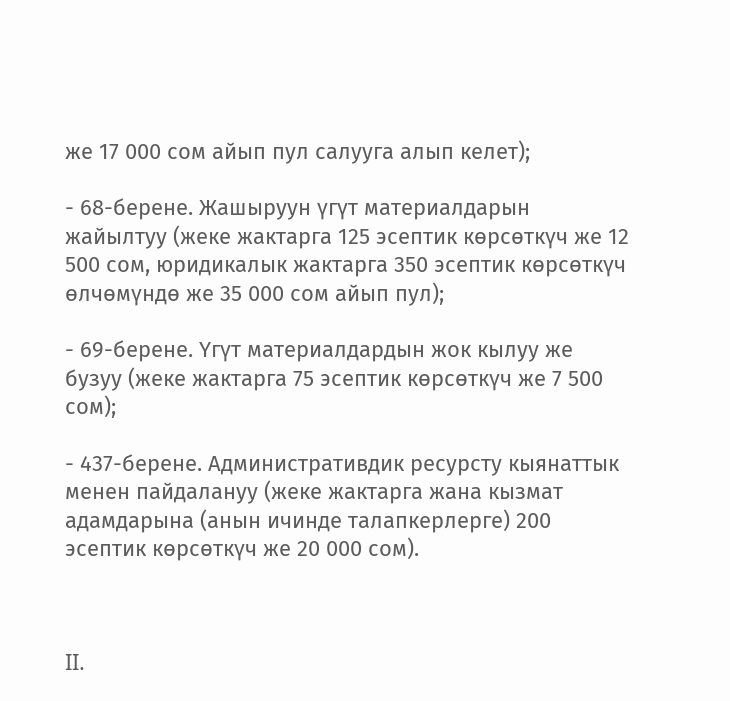же 17 000 сом айып пул салууга алып келет);

- 68-берене. Жашыруун үгүт материалдарын жайылтуу (жеке жактарга 125 эсептик көрсөткүч же 12 500 сом, юридикалык жактарга 350 эсептик көрсөткүч өлчөмүндө же 35 000 сом айып пул);

- 69-берене. Үгүт материалдардын жок кылуу же бузуу (жеке жактарга 75 эсептик көрсөткүч же 7 500 сом);

- 437-берене. Административдик ресурсту кыянаттык менен пайдалануу (жеке жактарга жана кызмат адамдарына (анын ичинде талапкерлерге) 200 эсептик көрсөткүч же 20 000 сом).



II.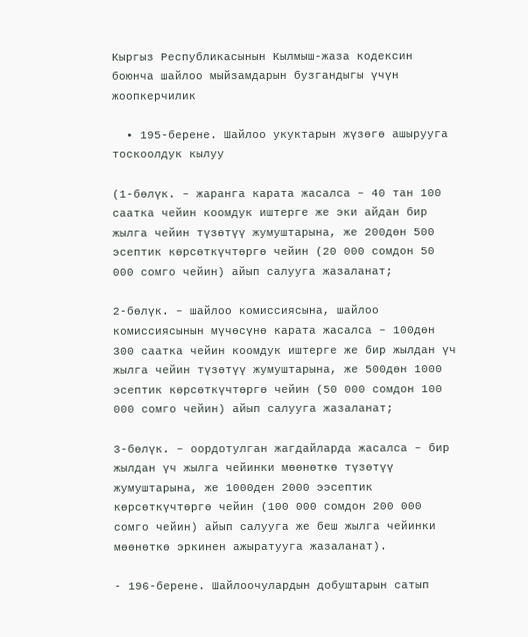Кыргыз Республикасынын Кылмыш-жаза кодексин боюнча шайлоо мыйзамдарын бузгандыгы үчүн жоопкерчилик

  • 195-берене. Шайлоо укуктарын жүзөгө ашырууга тоскоолдук кылуу

(1-бөлүк. – жаранга карата жасалса – 40 тан 100 саатка чейин коомдук иштерге же эки айдан бир жылга чейин түзөтүү жумуштарына, же 200дөн 500 эсептик көрсөткүчтөргө чейин (20 000 сомдон 50 000 сомго чейин) айып салууга жазаланат;

2-бөлүк. – шайлоо комиссиясына, шайлоо комиссиясынын мүчөсүнө карата жасалса – 100дөн 300 саатка чейин коомдук иштерге же бир жылдан үч жылга чейин түзөтүү жумуштарына, же 500дөн 1000 эсептик көрсөткүчтөргө чейин (50 000 сомдон 100 000 сомго чейин) айып салууга жазаланат;

3-бөлүк. – оордотулган жагдайларда жасалса – бир жылдан үч жылга чейинки мөөнөткө түзөтүү жумуштарына, же 1000ден 2000 ээсептик көрсөткүчтөргө чейин (100 000 сомдон 200 000 сомго чейин) айып салууга же беш жылга чейинки мөөнөткө эркинен ажыратууга жазаланат).

- 196-берене. Шайлоочулардын добуштарын сатып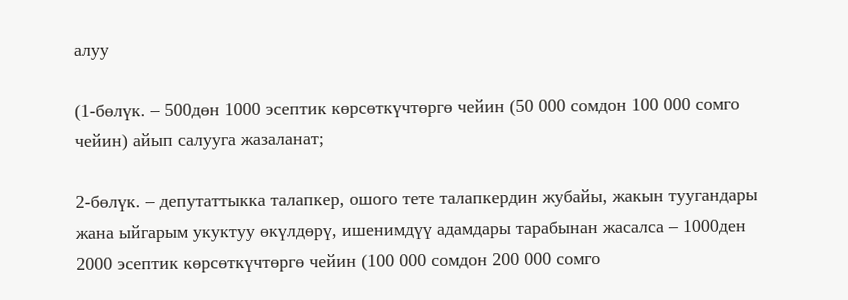алуу

(1-бөлүк. – 500дөн 1000 эсептик көрсөткүчтөргө чейин (50 000 сомдон 100 000 сомго чейин) айып салууга жазаланат;

2-бөлүк. – депутаттыкка талапкер, ошого тете талапкердин жубайы, жакын туугандары жана ыйгарым укуктуу өкүлдөрү, ишенимдүү адамдары тарабынан жасалса – 1000ден 2000 эсептик көрсөткүчтөргө чейин (100 000 сомдон 200 000 сомго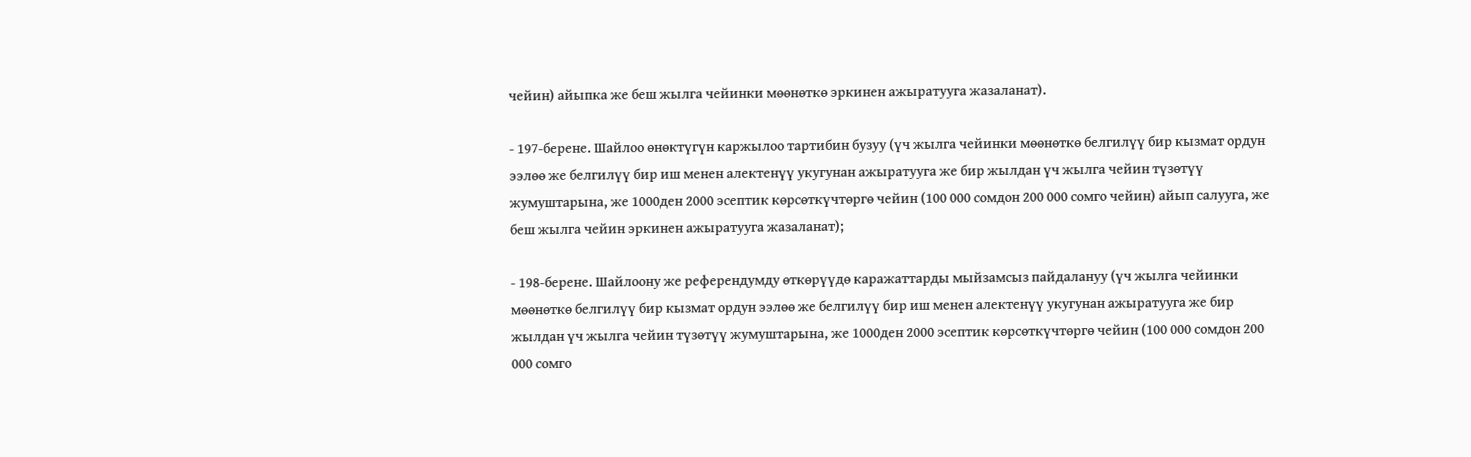чейин) айыпка же беш жылга чейинки мөөнөткө эркинен ажыратууга жазаланат).

- 197-берене. Шайлоо өнөктүгүн каржылоо тартибин бузуу (үч жылга чейинки мөөнөткө белгилүү бир кызмат ордун ээлөө же белгилүү бир иш менен алектенүү укугунан ажыратууга же бир жылдан үч жылга чейин түзөтүү жумуштарына, же 1000ден 2000 эсептик көрсөткүчтөргө чейин (100 000 сомдон 200 000 сомго чейин) айып салууга, же беш жылга чейин эркинен ажыратууга жазаланат);

- 198-берене. Шайлоону же референдумду өткөрүүдө каражаттарды мыйзамсыз пайдалануу (үч жылга чейинки мөөнөткө белгилүү бир кызмат ордун ээлөө же белгилүү бир иш менен алектенүү укугунан ажыратууга же бир жылдан үч жылга чейин түзөтүү жумуштарына, же 1000ден 2000 эсептик көрсөткүчтөргө чейин (100 000 сомдон 200 000 сомго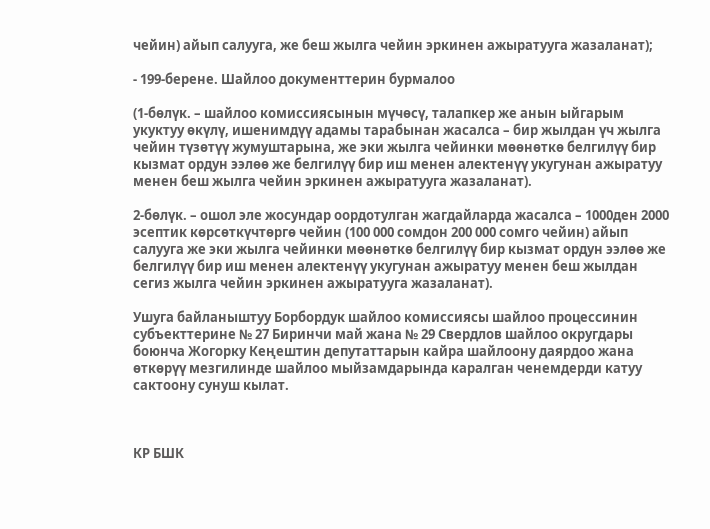чейин) айып салууга, же беш жылга чейин эркинен ажыратууга жазаланат);

- 199-берене. Шайлоо документтерин бурмалоо

(1-бөлүк. – шайлоо комиссиясынын мүчөсү, талапкер же анын ыйгарым укуктуу өкүлү, ишенимдүү адамы тарабынан жасалса – бир жылдан үч жылга чейин түзөтүү жумуштарына, же эки жылга чейинки мөөнөткө белгилүү бир кызмат ордун ээлөө же белгилүү бир иш менен алектенүү укугунан ажыратуу менен беш жылга чейин эркинен ажыратууга жазаланат).

2-бөлүк. – ошол эле жосундар оордотулган жагдайларда жасалса – 1000ден 2000 эсептик көрсөткүчтөргө чейин (100 000 сомдон 200 000 сомго чейин) айып салууга же эки жылга чейинки мөөнөткө белгилүү бир кызмат ордун ээлөө же белгилүү бир иш менен алектенүү укугунан ажыратуу менен беш жылдан сегиз жылга чейин эркинен ажыратууга жазаланат).

Ушуга байланыштуу Борбордук шайлоо комиссиясы шайлоо процессинин субъекттерине № 27 Биринчи май жана № 29 Свердлов шайлоо округдары боюнча Жогорку Кеңештин депутаттарын кайра шайлоону даярдоо жана өткөрүү мезгилинде шайлоо мыйзамдарында каралган ченемдерди катуу сактоону сунуш кылат.



КР БШК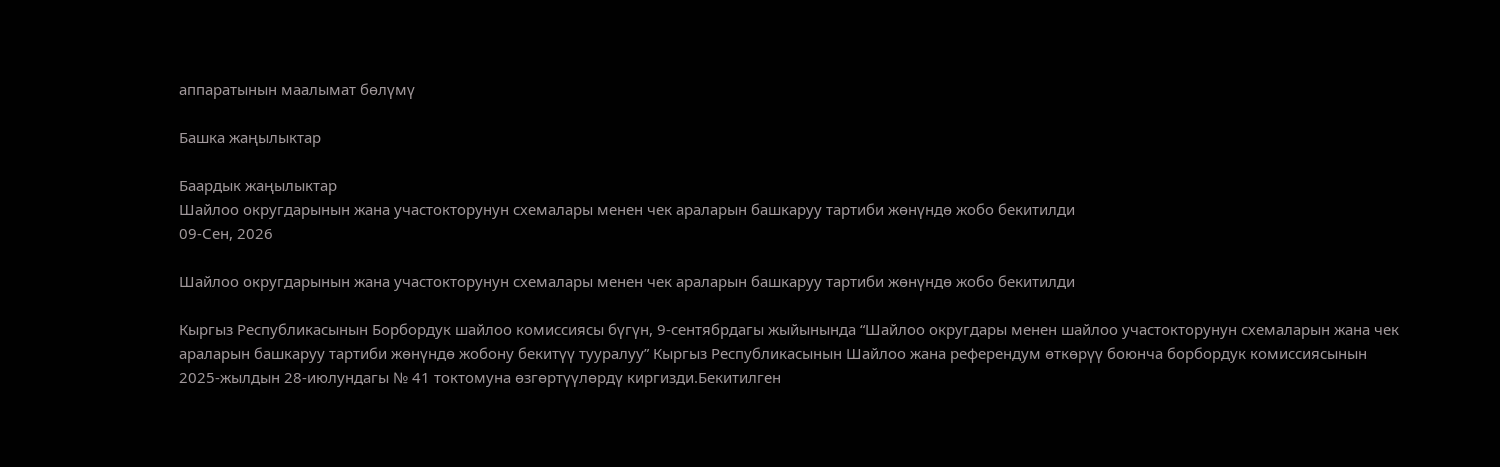аппаратынын маалымат бөлүмү

Башка жаңылыктар

Баардык жаңылыктар
Шайлоо округдарынын жана участокторунун схемалары менен чек араларын башкаруу тартиби жөнүндө жобо бекитилди
09-Сен, 2026

Шайлоо округдарынын жана участокторунун схемалары менен чек араларын башкаруу тартиби жөнүндө жобо бекитилди

Кыргыз Республикасынын Борбордук шайлоо комиссиясы бүгүн, 9-сентябрдагы жыйынында “Шайлоо округдары менен шайлоо участокторунун схемаларын жана чек араларын башкаруу тартиби жөнүндө жобону бекитүү тууралуу” Кыргыз Республикасынын Шайлоо жана референдум өткөрүү боюнча борбордук комиссиясынын 2025-жылдын 28-июлундагы № 41 токтомуна өзгөртүүлөрдү киргизди.Бекитилген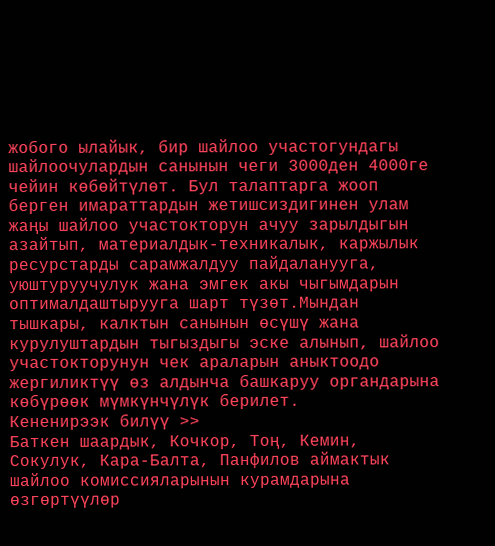жобого ылайык, бир шайлоо участогундагы шайлоочулардын санынын чеги 3000ден 4000ге чейин көбөйтүлөт. Бул талаптарга жооп берген имараттардын жетишсиздигинен улам жаңы шайлоо участокторун ачуу зарылдыгын азайтып, материалдык-техникалык, каржылык ресурстарды сарамжалдуу пайдаланууга, уюштуруучулук жана эмгек акы чыгымдарын оптималдаштырууга шарт түзөт.Мындан тышкары, калктын санынын өсүшү жана курулуштардын тыгыздыгы эске алынып, шайлоо участокторунун чек араларын аныктоодо жергиликтүү өз алдынча башкаруу органдарына көбүрөөк мүмкүнчүлүк берилет.
Кененирээк билүү >>
Баткен шаардык, Кочкор, Тоң, Кемин, Сокулук, Кара-Балта, Панфилов аймактык шайлоо комиссияларынын курамдарына өзгөртүүлөр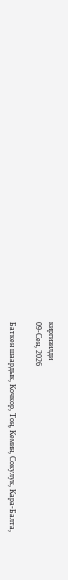киргизилди
09-Сен, 2026

Баткен шаардык, Кочкор, Тоң, Кемин, Сокулук, Кара-Балта,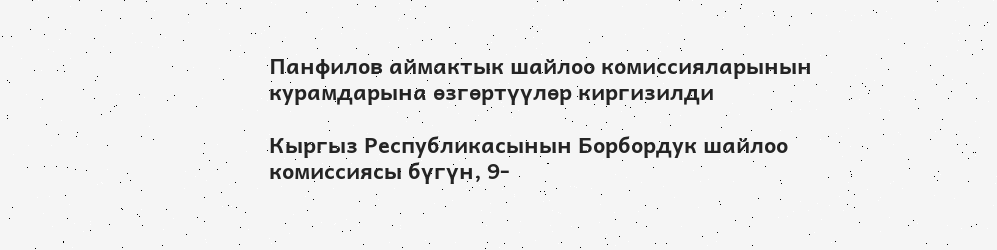Панфилов аймактык шайлоо комиссияларынын курамдарына өзгөртүүлөр киргизилди

Кыргыз Республикасынын Борбордук шайлоо комиссиясы бүгүн, 9-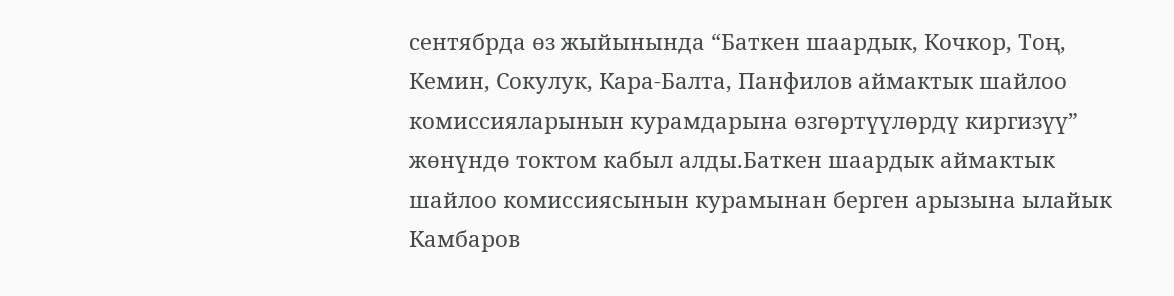сентябрда өз жыйынында “Баткен шаардык, Кочкор, Тоң, Кемин, Сокулук, Кара-Балта, Панфилов аймактык шайлоо комиссияларынын курамдарына өзгөртүүлөрдү киргизүү” жөнүндө токтом кабыл алды.Баткен шаардык аймактык шайлоо комиссиясынын курамынан берген арызына ылайык Камбаров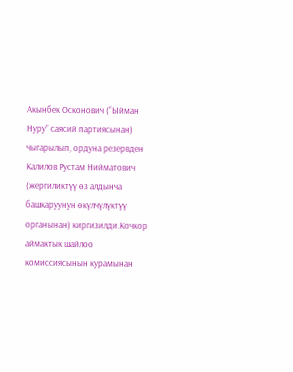Акынбек Осконович (“Ыйман Нуру” саясий партиясынан) чыгарылып, ордуна резервден Калилов Рустам Нийматович (жергиликтүү өз алдынча башкаруунун өкүлчүлүктүү органынан) киргизилди.Кочкор аймактык шайлоо комиссиясынын курамынан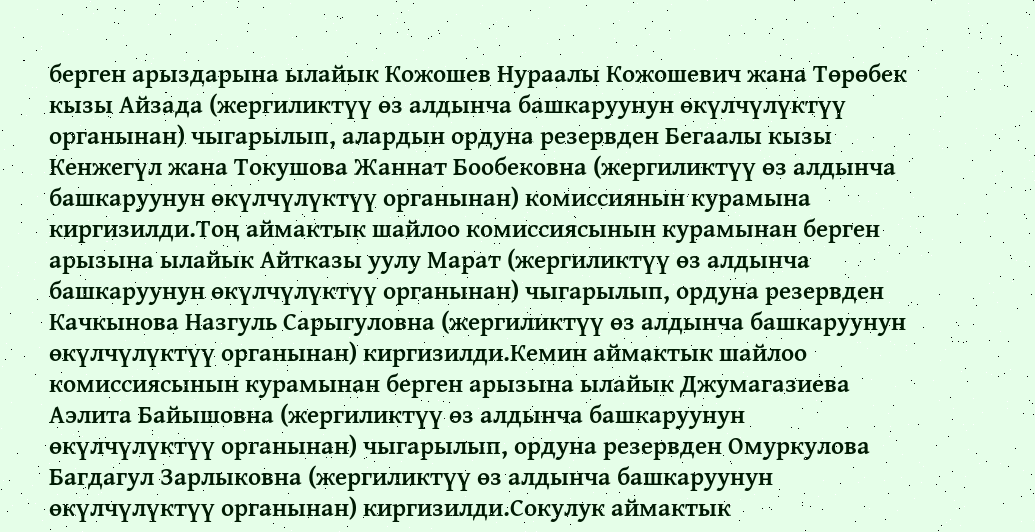берген арыздарына ылайык Кожошев Нураалы Кожошевич жана Төрөбек кызы Айзада (жергиликтүү өз алдынча башкаруунун өкүлчүлүктүү органынан) чыгарылып, алардын ордуна резервден Бегаалы кызы Кенжегүл жана Токушова Жаннат Бообековна (жергиликтүү өз алдынча башкаруунун өкүлчүлүктүү органынан) комиссиянын курамына киргизилди.Тоң аймактык шайлоо комиссиясынын курамынан берген арызына ылайык Айтказы уулу Марат (жергиликтүү өз алдынча башкаруунун өкүлчүлүктүү органынан) чыгарылып, ордуна резервден Качкынова Назгуль Сарыгуловна (жергиликтүү өз алдынча башкаруунун өкүлчүлүктүү органынан) киргизилди.Кемин аймактык шайлоо комиссиясынын курамынан берген арызына ылайык Джумагазиева Аэлита Байышовна (жергиликтүү өз алдынча башкаруунун өкүлчүлүктүү органынан) чыгарылып, ордуна резервден Омуркулова Багдагул Зарлыковна (жергиликтүү өз алдынча башкаруунун өкүлчүлүктүү органынан) киргизилди.Сокулук аймактык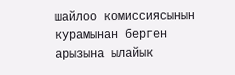шайлоо комиссиясынын курамынан берген арызына ылайык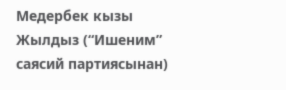Медербек кызы Жылдыз (“Ишеним” саясий партиясынан)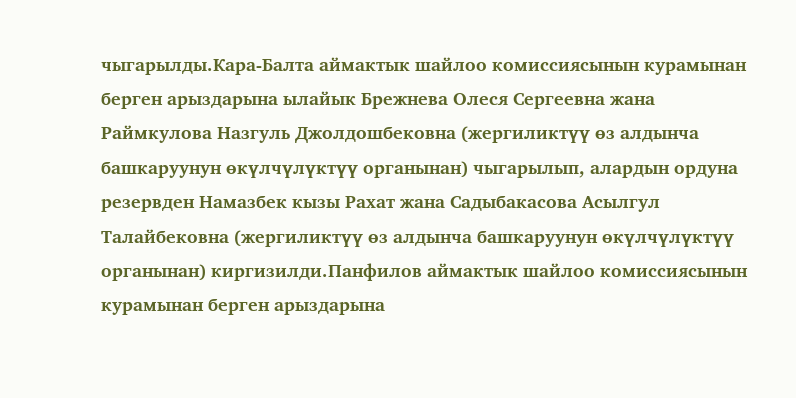чыгарылды.Кара-Балта аймактык шайлоо комиссиясынын курамынан берген арыздарына ылайык Брежнева Олеся Сергеевна жана Раймкулова Назгуль Джолдошбековна (жергиликтүү өз алдынча башкаруунун өкүлчүлүктүү органынан) чыгарылып, алардын ордуна резервден Намазбек кызы Рахат жана Садыбакасова Асылгул Талайбековна (жергиликтүү өз алдынча башкаруунун өкүлчүлүктүү органынан) киргизилди.Панфилов аймактык шайлоо комиссиясынын курамынан берген арыздарына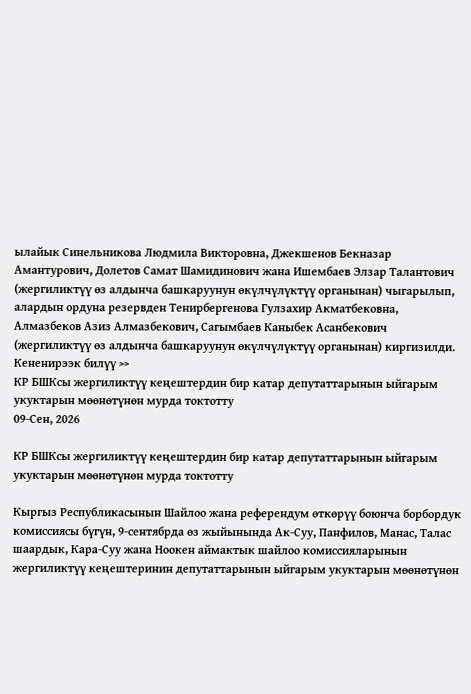ылайык Синельникова Людмила Викторовна, Джекшенов Бекназар Амантурович, Долетов Самат Шамидинович жана Ишембаев Элзар Талантович (жергиликтүү өз алдынча башкаруунун өкүлчүлүктүү органынан) чыгарылып, алардын ордуна резервден Тенирбергенова Гулзахир Акматбековна, Алмазбеков Азиз Алмазбекович, Сагымбаев Каныбек Асанбекович (жергиликтүү өз алдынча башкаруунун өкүлчүлүктүү органынан) киргизилди.
Кененирээк билүү >>
КР БШКсы жергиликтүү кеңештердин бир катар депутаттарынын ыйгарым укуктарын мөөнөтүнөн мурда токтотту
09-Сен, 2026

КР БШКсы жергиликтүү кеңештердин бир катар депутаттарынын ыйгарым укуктарын мөөнөтүнөн мурда токтотту

Кыргыз Республикасынын Шайлоо жана референдум өткөрүү боюнча борбордук комиссиясы бүгүн, 9-сентябрда өз жыйынында Ак-Суу, Панфилов, Манас, Талас шаардык, Кара-Суу жана Ноокен аймактык шайлоо комиссияларынын жергиликтүү кеңештеринин депутаттарынын ыйгарым укуктарын мөөнөтүнөн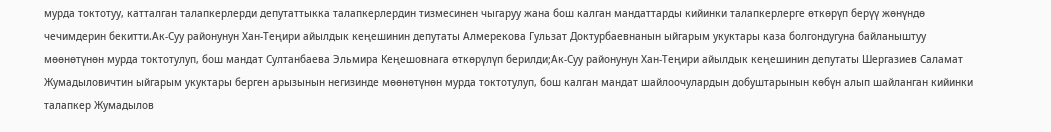мурда токтотуу, катталган талапкерлерди депутаттыкка талапкерлердин тизмесинен чыгаруу жана бош калган мандаттарды кийинки талапкерлерге өткөрүп берүү жөнүндө чечимдерин бекитти.Ак-Суу районунун Хан-Теңири айылдык кеңешинин депутаты Алмерекова Гульзат Доктурбаевнанын ыйгарым укуктары каза болгондугуна байланыштуу мөөнөтүнөн мурда токтотулуп, бош мандат Султанбаева Эльмира Кеңешовнага өткөрүлүп берилди;Ак-Суу районунун Хан-Теңири айылдык кеңешинин депутаты Шергазиев Саламат Жумадыловичтин ыйгарым укуктары берген арызынын негизинде мөөнөтүнөн мурда токтотулуп, бош калган мандат шайлоочулардын добуштарынын көбүн алып шайланган кийинки талапкер Жумадылов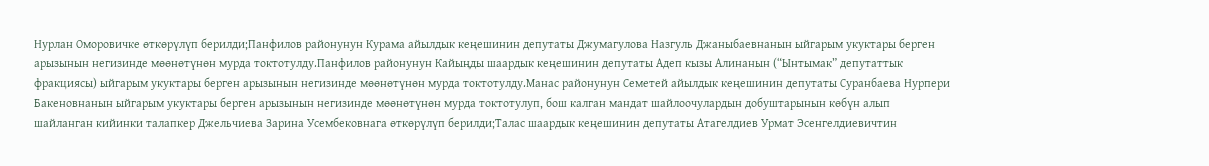Нурлан Оморовичке өткөрүлүп берилди;Панфилов районунун Курама айылдык кеңешинин депутаты Джумагулова Назгуль Джаныбаевнанын ыйгарым укуктары берген арызынын негизинде мөөнөтүнөн мурда токтотулду.Панфилов районунун Кайыңды шаардык кеңешинин депутаты Адеп кызы Алинанын (“Ынтымак” депутаттык фракциясы) ыйгарым укуктары берген арызынын негизинде мөөнөтүнөн мурда токтотулду.Манас районунун Семетей айылдык кеңешинин депутаты Суранбаева Нурпери Бакеновнанын ыйгарым укуктары берген арызынын негизинде мөөнөтүнөн мурда токтотулуп, бош калган мандат шайлоочулардын добуштарынын көбүн алып шайланган кийинки талапкер Джельчиева Зарина Усембековнага өткөрүлүп берилди;Талас шаардык кеңешинин депутаты Атагелдиев Урмат Эсенгелдиевичтин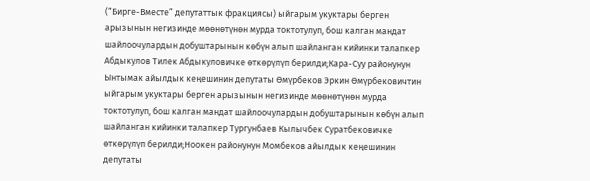(“Бирге-Вместе” депутаттык фракциясы) ыйгарым укуктары берген арызынын негизинде мөөнөтүнөн мурда токтотулуп, бош калган мандат шайлоочулардын добуштарынын көбүн алып шайланган кийинки талапкер Абдыкулов Тилек Абдыкуловичке өткөрүлүп берилди;Кара-Суу районунун Ынтымак айылдык кеңешинин депутаты Өмүрбеков Эркин Өмүрбековичтин ыйгарым укуктары берген арызынын негизинде мөөнөтүнөн мурда токтотулуп, бош калган мандат шайлоочулардын добуштарынын көбүн алып шайланган кийинки талапкер Тургунбаев Кылычбек Суратбековичке өткөрүлүп берилди;Ноокен районунун Момбеков айылдык кеңешинин депутаты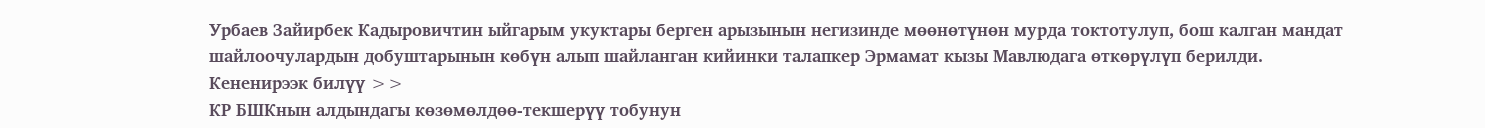Урбаев Зайирбек Кадыровичтин ыйгарым укуктары берген арызынын негизинде мөөнөтүнөн мурда токтотулуп, бош калган мандат шайлоочулардын добуштарынын көбүн алып шайланган кийинки талапкер Эрмамат кызы Мавлюдага өткөрүлүп берилди.
Кененирээк билүү >>
КР БШКнын алдындагы көзөмөлдөө-текшерүү тобунун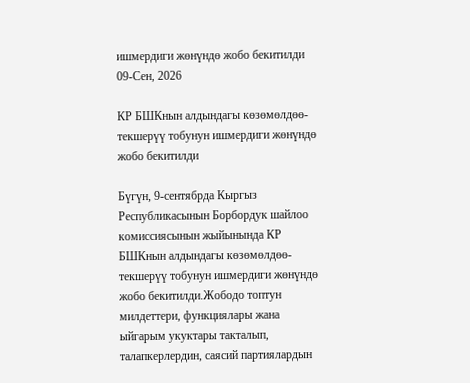ишмердиги жөнүндө жобо бекитилди
09-Сен, 2026

КР БШКнын алдындагы көзөмөлдөө-текшерүү тобунун ишмердиги жөнүндө жобо бекитилди

Бүгүн, 9-сентябрда Кыргыз Республикасынын Борбордук шайлоо комиссиясынын жыйынында КР БШКнын алдындагы көзөмөлдөө-текшерүү тобунун ишмердиги жөнүндө жобо бекитилди.Жободо топтун милдеттери, функциялары жана ыйгарым укуктары такталып, талапкерлердин, саясий партиялардын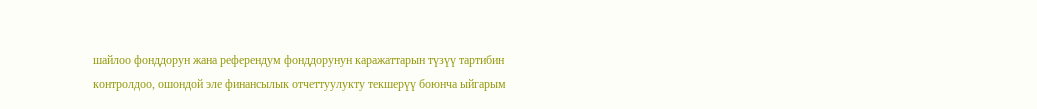шайлоо фонддорун жана референдум фонддорунун каражаттарын түзүү тартибин контролдоо, ошондой эле финансылык отчеттуулукту текшерүү боюнча ыйгарым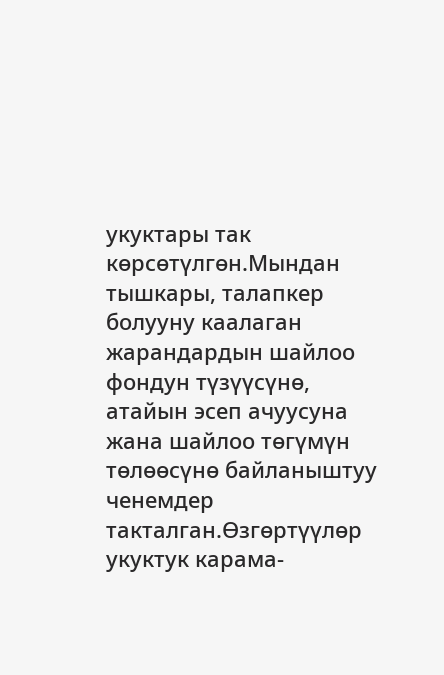укуктары так көрсөтүлгөн.Мындан тышкары, талапкер болууну каалаган жарандардын шайлоо фондун түзүүсүнө, атайын эсеп ачуусуна жана шайлоо төгүмүн төлөөсүнө байланыштуу ченемдер такталган.Өзгөртүүлөр укуктук карама-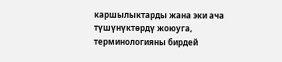каршылыктарды жана эки ача түшүнүктөрдү жоюуга, терминологияны бирдей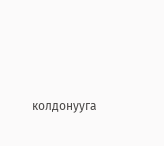колдонууга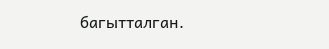багытталган.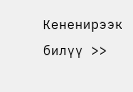Кененирээк билүү >>